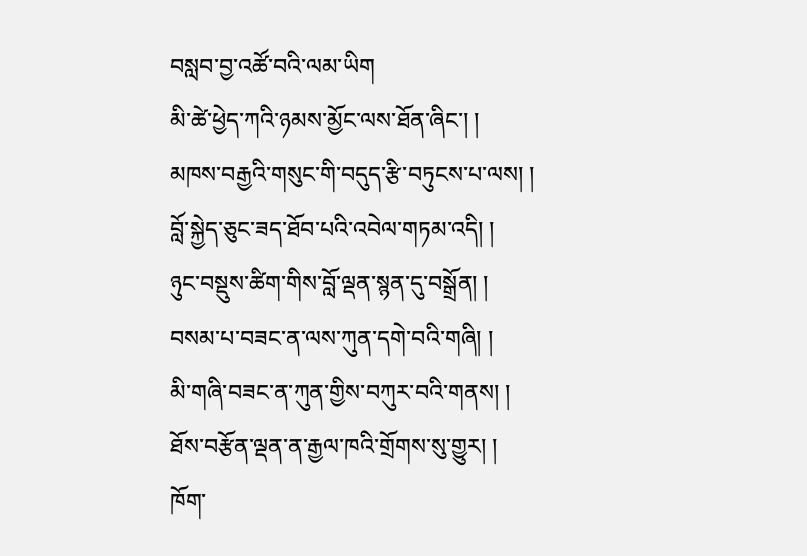བསླབ་བྱ་འཚོ་བའི་ལམ་ཡིག
མི་ཚེ་ཕྱེད་ཀའི་ཉམས་མྱོང་ལས་ཐོན་ཞིང་། །
མཁས་བརྒྱའི་གསུང་གི་བདུད་རྩི་བཏུངས་པ་ལས། །
བློ་སྐྱེད་ཅུང་ཟད་ཐོབ་པའི་འབེལ་གཏམ་འདི། །
ཉུང་བསྡུས་ཚིག་གིས་བློ་ལྡན་སྙན་དུ་བསྒྲོན། །
བསམ་པ་བཟང་ན་ལས་ཀུན་དགེ་བའི་གཞི། །
མི་གཞི་བཟང་ན་ཀུན་གྱིས་བཀུར་བའི་གནས། །
ཐོས་བརྩོན་ལྡན་ན་རྒྱལ་ཁའི་གྲོགས་སུ་གྱུར། །
ཁོག་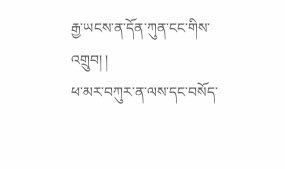རྒྱ་ཡངས་ན་དོན་ཀུན་ངང་གིས་འགྲུབ། །
ཕ་མར་བཀུར་ན་ལས་དང་བསོད་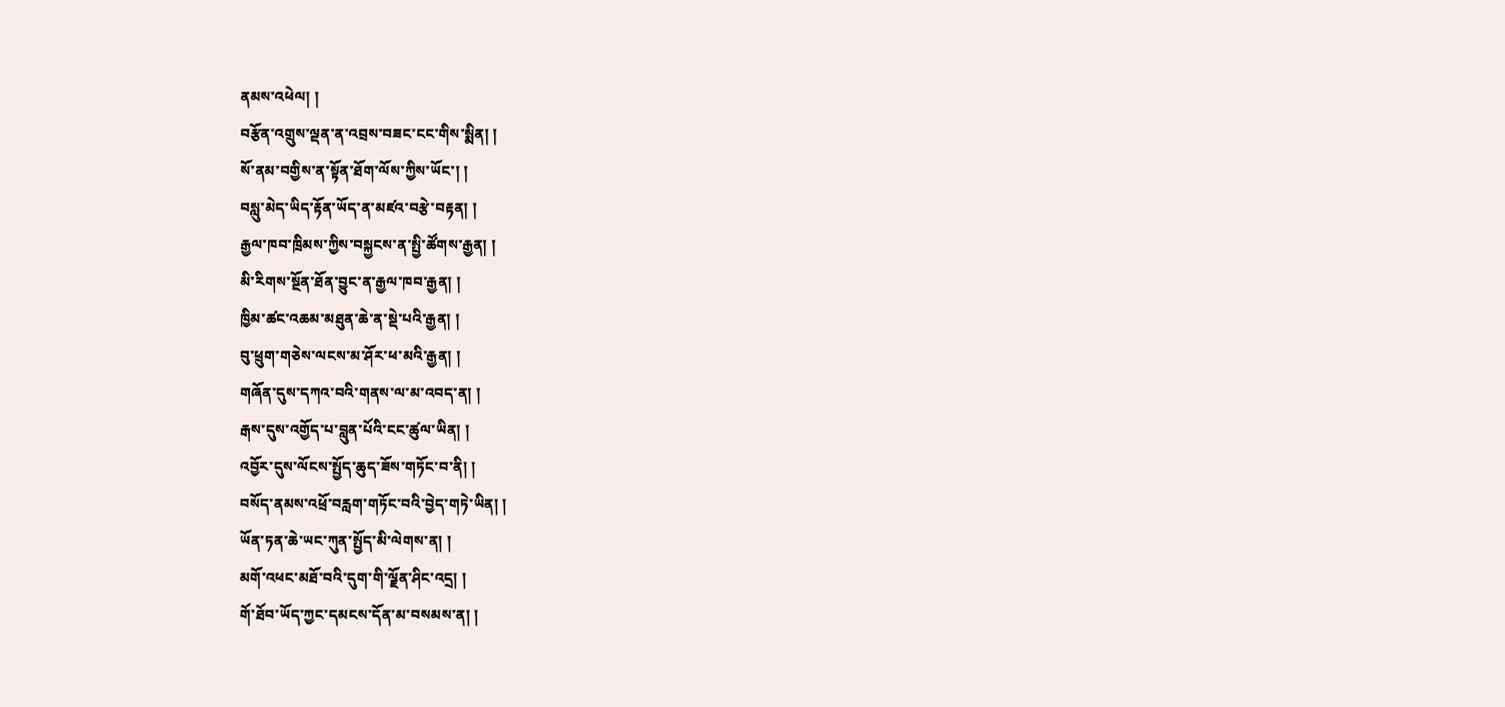ནམས་འཕེལ། །
བརྩོན་འགྲུས་ལྡན་ན་འབྲས་བཟང་ངང་གིས་སྨིན། །
སོ་ནམ་བགྱིས་ན་སྟོན་ཐོག་ལོས་ཀྱིས་ཡོང་། །
བསླུ་མེད་ཡིད་རྟོན་ཡོད་ན་མཛའ་བརྩེ་བརྟན། །
རྒྱལ་ཁབ་ཁྲིམས་ཀྱིས་བསྐྱངས་ན་སྤྱི་ཚོགས་རྒྱན། །
མི་རིགས་སྔོན་ཐོན་བྱུང་ན་རྒྱལ་ཁབ་རྒྱན། །
ཁྱིམ་ཚང་འཆམ་མཐུན་ཆེ་ན་སྡེ་པའི་རྒྱན། །
བུ་ཕྲུག་གཅེས་ལངས་མ་ཤོར་ཕ་མའི་རྒྱན། །
གཞོན་དུས་དཀའ་བའི་གནས་ལ་མ་འབད་ན། །
རྒས་དུས་འགྱོད་པ་བླུན་པོའི་ངང་ཚུལ་ཡིན། །
འབྱོར་དུས་ལོངས་སྤྱོད་ཆུད་ཟོས་གཏོང་བ་ནི། །
བསོད་ནམས་འཕྲོ་བརླག་གཏོང་བའི་བྱེད་གཏེ་ཡིན། །
ཡོན་ཏན་ཆེ་ཡང་ཀུན་སྤྱོད་མི་ལེགས་ན། །
མགོ་འཕང་མཐོ་བའི་དུག་གི་ལྗོན་ཤིང་འདྲ། །
གོ་ཐོབ་ཡོད་ཀྱང་དམངས་དོན་མ་བསམས་ན། །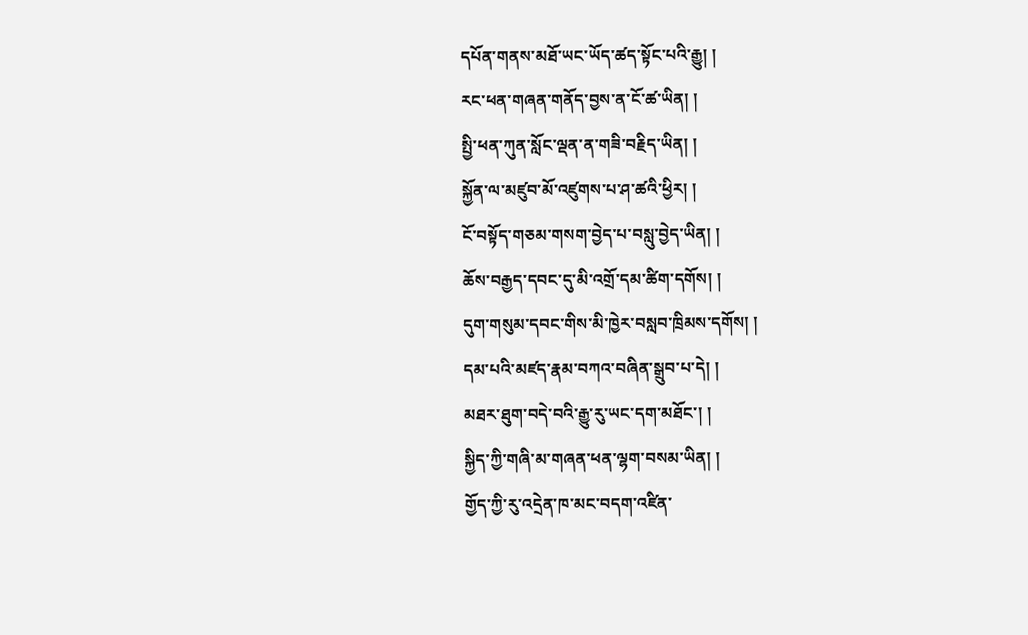དཔོན་གནས་མཐོ་ཡང་ཡོད་ཚད་སྟོང་པའི་རྒྱུ། །
རང་ཕན་གཞན་གནོད་བྱས་ན་ངོ་ཚ་ཡིན། །
སྤྱི་ཕན་ཀུན་སློང་ལྡན་ན་གཟི་བརྗིད་ཡིན། །
སྐྱོན་ལ་མཛུབ་མོ་འཛུགས་པ་ཤ་ཚའི་ཕྱིར། །
ངོ་བསྟོད་གཅམ་གསག་བྱེད་པ་བསླུ་བྱེད་ཡིན། །
ཆོས་བརྒྱད་དབང་དུ་མི་འགྲོ་དམ་ཚིག་དགོས། །
དུག་གསུམ་དབང་གིས་མི་ཁྱེར་བསླབ་ཁྲིམས་དགོས། །
དམ་པའི་མཛད་རྣམ་བཀའ་བཞིན་སྒྲུབ་པ་དེ། །
མཐར་ཐུག་བདེ་བའི་རྒྱུ་རུ་ཡང་དག་མཐོང་། །
སྐྱིད་ཀྱི་གཞི་མ་གཞན་ཕན་ལྷག་བསམ་ཡིན། །
གྱོད་ཀྱི་རུ་འདྲེན་ཁ་མང་བདག་འཛིན་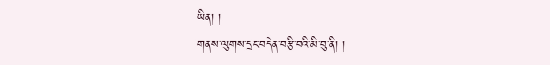ཡིན། །
གནས་ལུགས་དྲང་བདེན་བརྩི་བའི་མི་བུ་ནི། །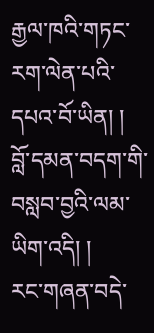རྒྱལ་ཁའི་གཏང་རག་ལེན་པའི་དཔའ་བོ་ཡིན། །
བློ་དམན་བདག་གི་བསླབ་བྱའི་ལམ་ཡིག་འདི། །
རང་གཞན་བདེ་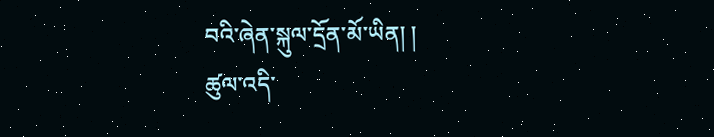བའི་ཞེན་སྐུལ་དྲོན་མོ་ཡིན། །
ཚུལ་འདི་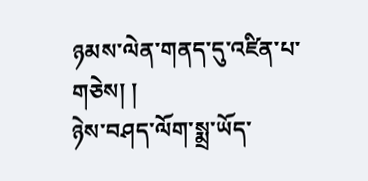ཉམས་ལེན་གནད་དུ་འཛིན་པ་གཅེས། །
ཉེས་བཤད་ལོག་སྨྲ་ཡོད་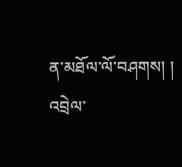ན་མཐོལ་ལོ་བཤགས། །
འབྲེལ་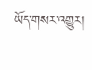ཡོད་གསར་འགྱུར།